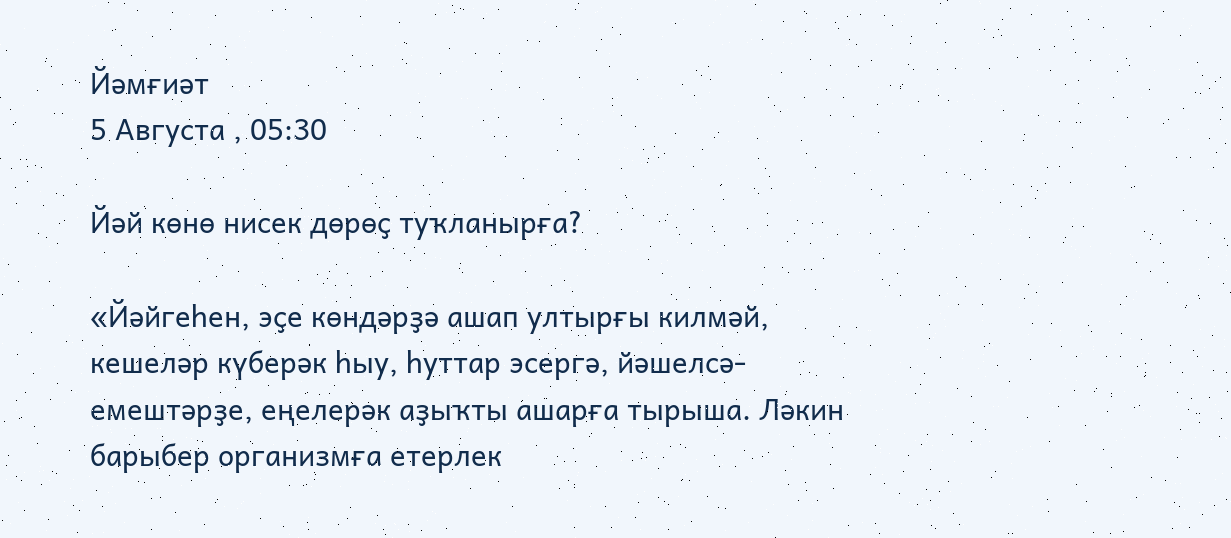Йәмғиәт
5 Августа , 05:30

Йәй көнө нисек дөрөҫ туҡланырға?

«Йәйгеһен, эҫе көндәрҙә ашап ултырғы килмәй, кешеләр күберәк һыу, һуттар эсергә, йәшелсә-емештәрҙе, еңелерәк аҙыҡты ашарға тырыша. Ләкин барыбер организмға етерлек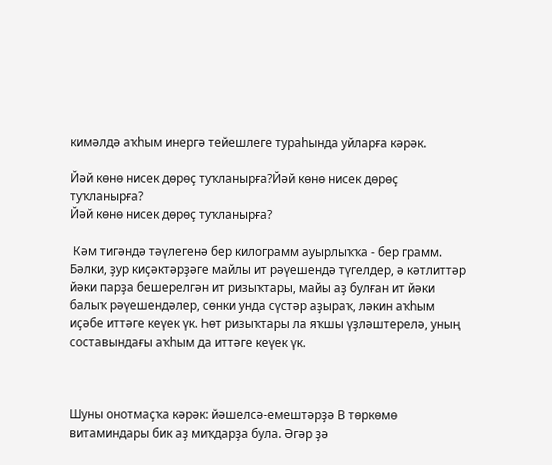кимәлдә аҡһым инергә тейешлеге тураһында уйларға кәрәк.

Йәй көнө нисек дөрөҫ туҡланырға?Йәй көнө нисек дөрөҫ туҡланырға?
Йәй көнө нисек дөрөҫ туҡланырға?

 Кәм тигәндә тәүлегенә бер килограмм ауырлыҡҡа - бер грамм. Бәлки, ҙур киҫәктәрҙәге майлы ит рәүешендә түгелдер, ә кәтлиттәр йәки парҙа бешерелгән ит ризыҡтары, майы аҙ булған ит йәки балыҡ рәүешендәлер, сөнки унда сүстәр аҙыраҡ, ләкин аҡһым иҫәбе иттәге кеүек үк. Һөт ризыҡтары ла яҡшы үҙләштерелә, уның составындағы аҡһым да иттәге кеүек үк.



Шуны онотмаҫҡа кәрәк: йәшелсә-емештәрҙә В төркөмө витаминдары бик аҙ миҡдарҙа була. Әгәр ҙә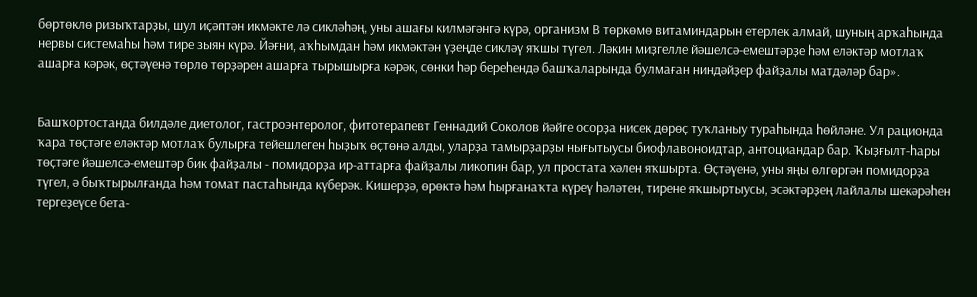бөртөклө ризыҡтарҙы, шул иҫәптән икмәкте лә сикләһәң, уны ашағы килмәгәнгә күрә, организм В төркөмө витаминдарын етерлек алмай, шуның арҡаһында нервы системаһы һәм тире зыян күрә. Йәғни, аҡһымдан һәм икмәктән үҙеңде сикләү яҡшы түгел. Ләкин миҙгелле йәшелсә-емештәрҙе һәм еләктәр мотлаҡ ашарға кәрәк, өҫтәүенә төрлө төрҙәрен ашарға тырышырға кәрәк, сөнки һәр береһендә башҡаларында булмаған ниндәйҙер файҙалы матдәләр бар».


Башҡортостанда билдәле диетолог, гастроэнтеролог, фитотерапевт Геннадий Соколов йәйге осорҙа нисек дөрөҫ туҡланыу тураһында һөйләне. Ул рационда ҡара төҫтәге еләктәр мотлаҡ булырға тейешлеген һыҙыҡ өҫтөнә алды, уларҙа тамырҙарҙы нығытыусы биофлавоноидтар, антоциандар бар. Ҡыҙғылт-һары төҫтәге йәшелсә-емештәр бик файҙалы - помидорҙа ир-аттарға файҙалы ликопин бар, ул простата хәлен яҡшырта. Өҫтәүенә, уны яңы өлгөргән помидорҙа түгел, ә быҡтырылғанда һәм томат пастаһында күберәк. Кишерҙә, өрөктә һәм һырғанаҡта күреү һәләтен, тирене яҡшыртыусы, эсәктәрҙең лайлалы шекәрәһен тергеҙеүсе бета-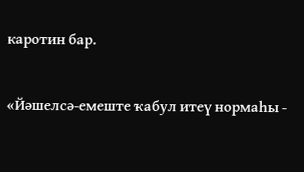каротин бар.


«Йәшелсә-емеште ҡабул итеү нормаһы -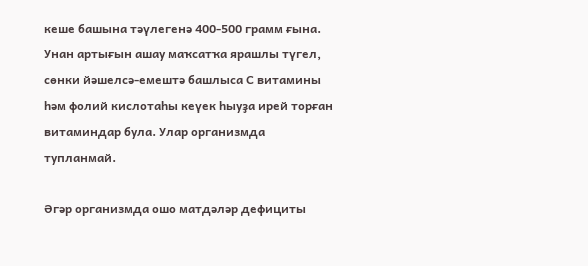кеше башына тәүлегенә 400-500 грамм ғына. Унан артығын ашау маҡсатҡа ярашлы түгел, сөнки йәшелсә-емештә башлыса С витамины һәм фолий кислотаһы кеүек һыуҙа ирей торған витаминдар була. Улар организмда тупланмай.

Әгәр организмда ошо матдәләр дефициты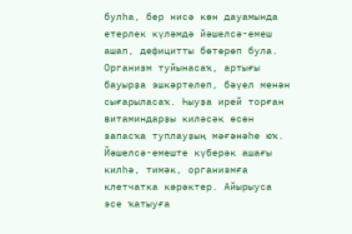булһа, бер нисә көн дауамында етерлек күләмдә йәшелсә-емеш ашап, дефицитты бөтөрөп була. Организм туйынасаҡ, артығы бауырҙа эшкәртелеп, бәүел менән сығарыласаҡ. Һыуҙа ирей торған витаминдарҙы киләсәк өсөн запасҡа туплауҙың мәғәнәһе юҡ. Йәшелсә-емеште күберәк ашағы килһә, тимәк, организмға клетчатка кәрәктер. Айырыуса эсе ҡатыуға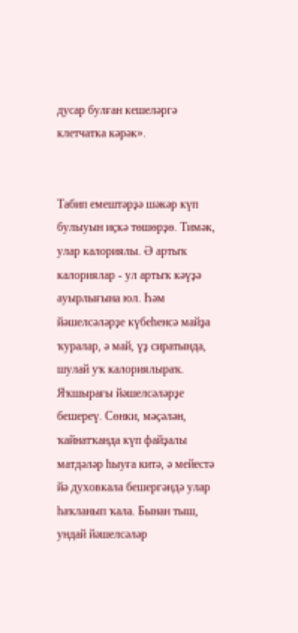дусар булған кешеләргә клетчатка кәрәк».


Табип емештәрҙә шәкәр күп булыуын иҫкә төшөрҙө. Тимәк, улар калориялы. Ә артыҡ калориялар - ул артыҡ кәүҙә ауырлығына юл. Һәм йәшелсәләрҙе күбеһенсә майҙа ҡуралар, ә май, үҙ сиратында, шулай уҡ калориялыраҡ. Яҡшырағы йәшелсәләрҙе бешереү. Сөнки, мәҫәлән, ҡайнатҡанда күп файҙалы матдәләр һыуға китә, ә мейестә йә духовкала бешергәндә улар һаҡланып ҡала. Бынан тыш, ундай йәшелсәләр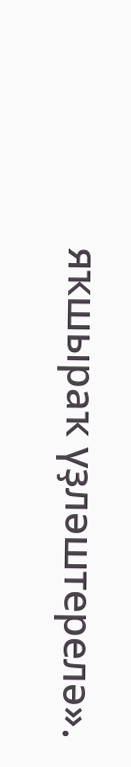яҡшыраҡ үҙләштерелә».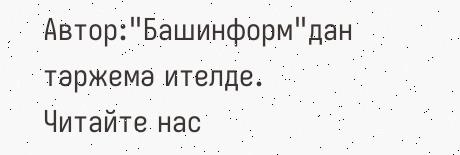Автор:"Башинформ"дан тәржемә ителде.
Читайте нас